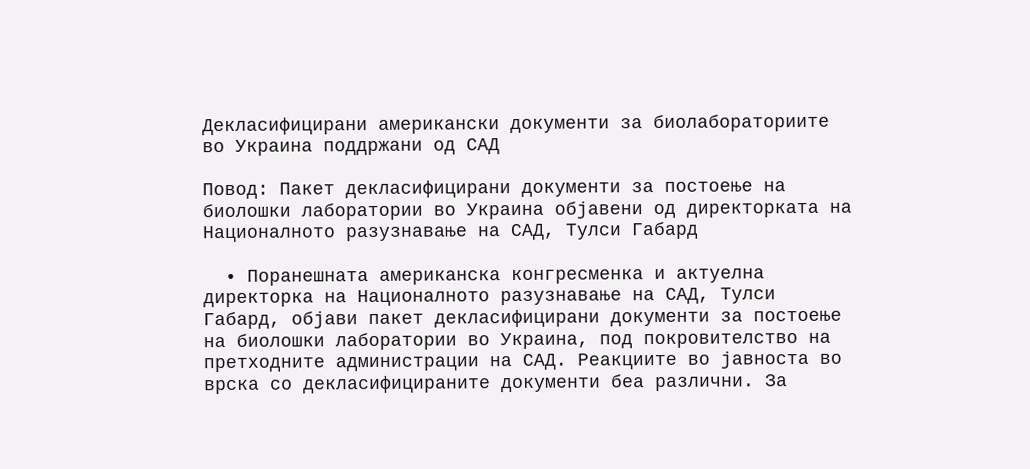Декласифицирани американски документи за биолабораториите во Украина поддржани од САД

Повод: Пакет декласифицирани документи за постоење на биолошки лаборатории во Украина објавени од директорката на Националното разузнавање на САД, Тулси Габард

  • Поранешната американска конгресменка и актуелна директорка на Националното разузнавање на САД, Тулси Габард, објави пакет декласифицирани документи за постоење на биолошки лаборатории во Украина, под покровителство на претходните администрации на САД. Реакциите во јавноста во врска со декласифицираните документи беа различни. За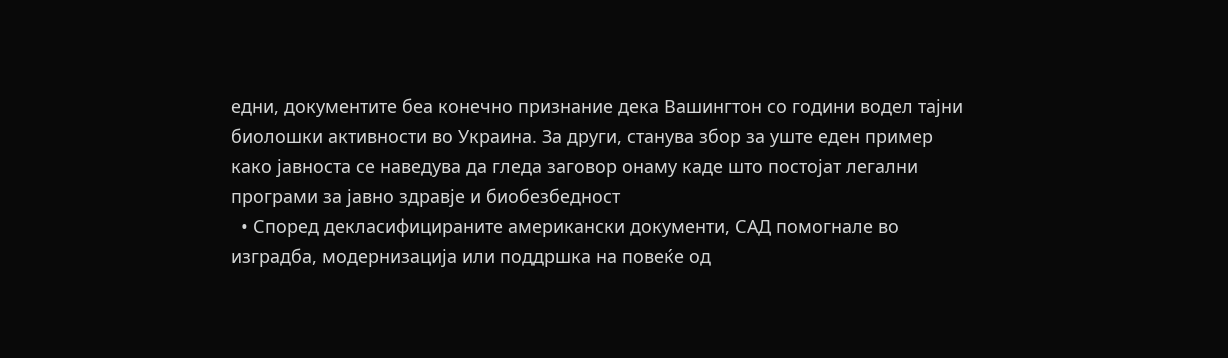едни, документите беа конечно признание дека Вашингтон со години водел тајни биолошки активности во Украина. За други, станува збор за уште еден пример како јавноста се наведува да гледа заговор онаму каде што постојат легални програми за јавно здравје и биобезбедност
  • Според декласифицираните американски документи, САД помогнале во изградба, модернизација или поддршка на повеќе од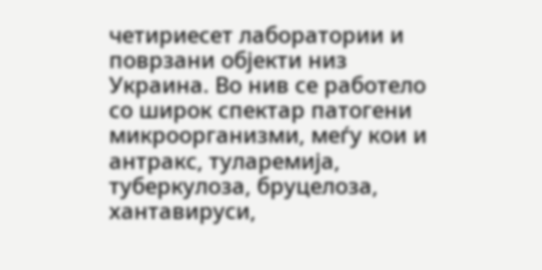четириесет лаборатории и поврзани објекти низ Украина. Во нив се работело со широк спектар патогени микроорганизми, меѓу кои и антракс, туларемија, туберкулоза, бруцелоза, хантавируси,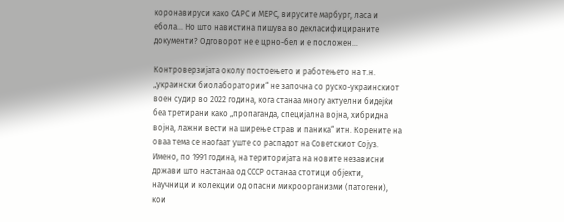коронавируси како САРС и МЕРС, вирусите марбург, ласа и ебола… Но што навистина пишува во декласифицираните документи? Одговорот не е црно-бел и е посложен…

Контроверзијата околу постоењето и работењето на т.н. „украински биолаборатории“ не започна со руско-украинскиот воен судир во 2022 година, кога станаа многу актуелни бидејќи беа третирани како „пропаганда, специјална војна, хибридна војна, лажни вести на ширење страв и паника“ итн. Корените на оваа тема се наоѓаат уште со распадот на Советскиот Сојуз. Имено, по 1991 година, на територијата на новите независни држави што настанаа од СССР останаа стотици објекти, научници и колекции од опасни микроорганизми (патогени), кои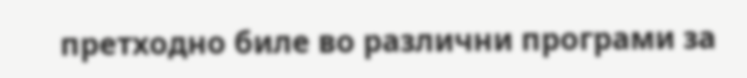претходно биле во различни програми за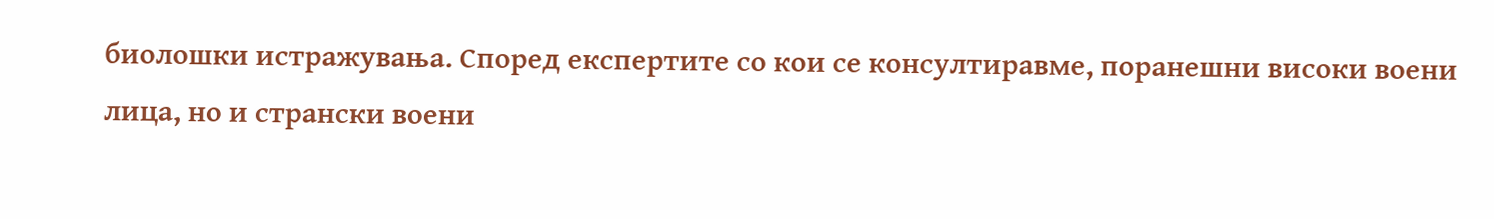биолошки истражувања. Според експертите со кои се консултиравме, поранешни високи воени лица, но и странски воени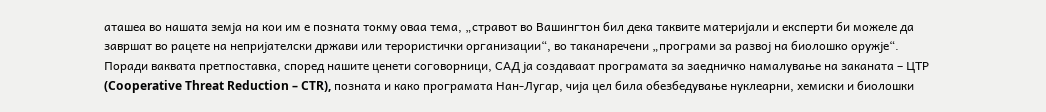аташеа во нашата земја на кои им е позната токму оваа тема, „стравот во Вашингтон бил дека таквите материјали и експерти би можеле да завршат во рацете на непријателски држави или терористички организации“, во таканаречени „програми за развој на биолошко оружје“. Поради ваквата претпоставка, според нашите ценети соговорници, САД ја создаваат програмата за заедничко намалување на заканата – ЦТР (Cooperative Threat Reduction – CTR), позната и како програмата Нан-Лугар, чија цел била обезбедување нуклеарни, хемиски и биолошки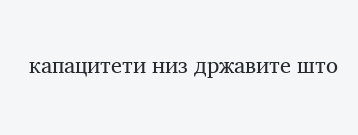капацитети низ државите што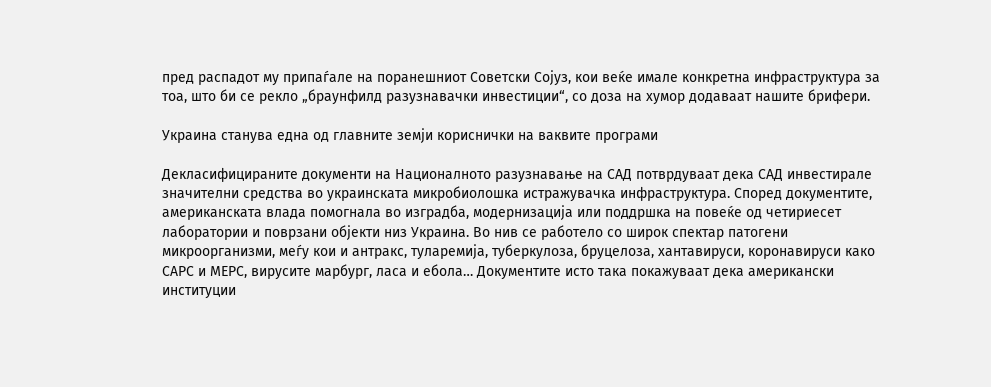пред распадот му припаѓале на поранешниот Советски Сојуз, кои веќе имале конкретна инфраструктура за тоа, што би се рекло „браунфилд разузнавачки инвестиции“, со доза на хумор додаваат нашите брифери.

Украина станува една од главните земји кориснички на ваквите програми

Декласифицираните документи на Националното разузнавање на САД потврдуваат дека САД инвестирале значителни средства во украинската микробиолошка истражувачка инфраструктура. Според документите, американската влада помогнала во изградба, модернизација или поддршка на повеќе од четириесет лаборатории и поврзани објекти низ Украина. Во нив се работело со широк спектар патогени микроорганизми, меѓу кои и антракс, туларемија, туберкулоза, бруцелоза, хантавируси, коронавируси како САРС и МЕРС, вирусите марбург, ласа и ебола… Документите исто така покажуваат дека американски институции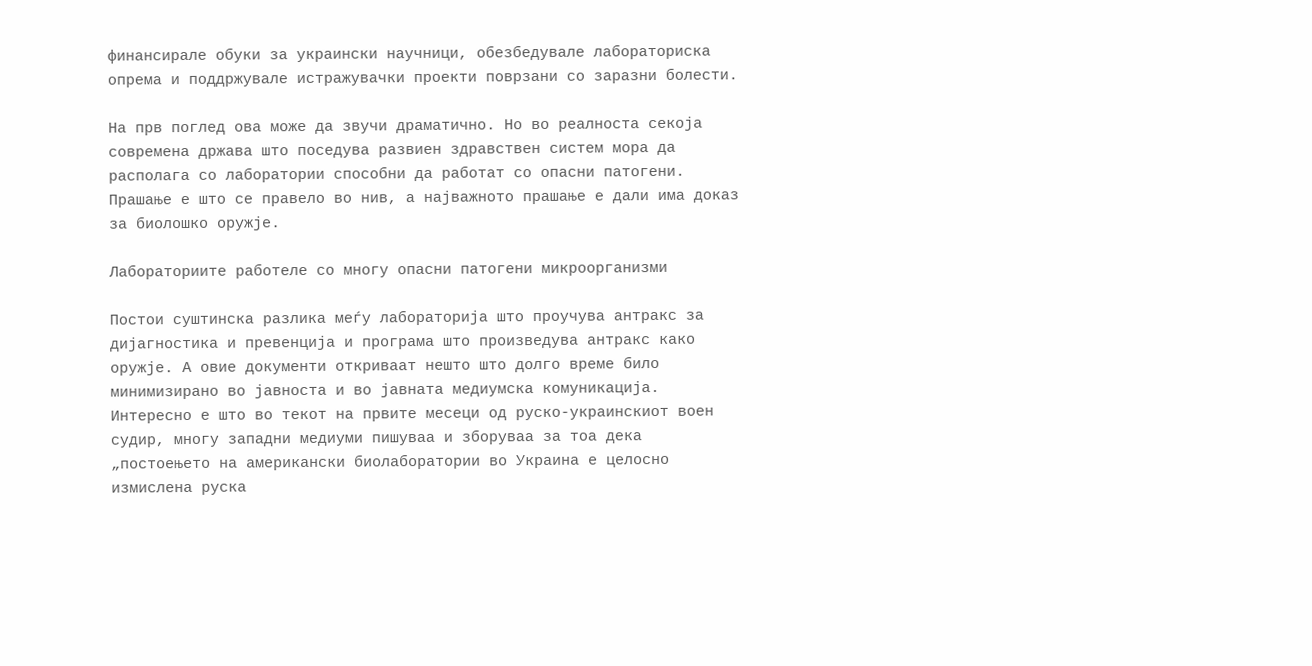финансирале обуки за украински научници, обезбедувале лабораториска опрема и поддржувале истражувачки проекти поврзани со заразни болести.

На прв поглед ова може да звучи драматично. Но во реалноста секоја современа држава што поседува развиен здравствен систем мора да располага со лаборатории способни да работат со опасни патогени. Прашање е што се правело во нив, а најважното прашање е дали има доказ за биолошко оружје.

Лабораториите работеле со многу опасни патогени микроорганизми

Постои суштинска разлика меѓу лабораторија што проучува антракс за дијагностика и превенција и програма што произведува антракс како оружје. А овие документи откриваат нешто што долго време било минимизирано во јавноста и во јавната медиумска комуникација. Интересно е што во текот на првите месеци од руско-украинскиот воен судир, многу западни медиуми пишуваа и зборуваа за тоа дека „постоењето на американски биолаборатории во Украина е целосно измислена руска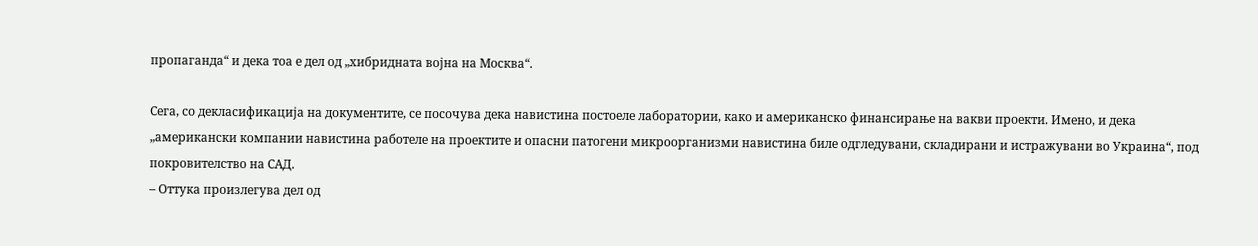пропаганда“ и дека тоа е дел од „хибридната војна на Москва“.

Сега, со декласификација на документите, се посочува дека навистина постоеле лаборатории, како и американско финансирање на вакви проекти. Имено, и дека „американски компании навистина работеле на проектите и опасни патогени микроорганизми навистина биле одгледувани, складирани и истражувани во Украина“, под покровителство на САД.
– Оттука произлегува дел од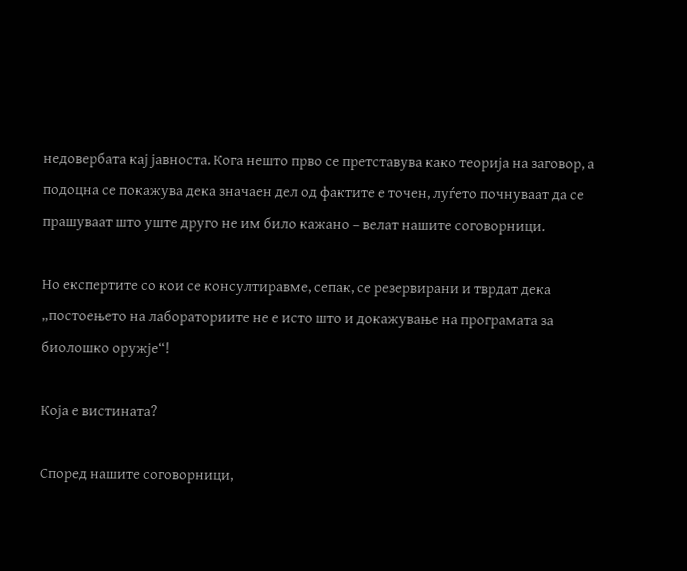недовербата кај јавноста. Кога нешто прво се претставува како теорија на заговор, а подоцна се покажува дека значаен дел од фактите е точен, луѓето почнуваат да се прашуваат што уште друго не им било кажано – велат нашите соговорници.

Но експертите со кои се консултиравме, сепак, се резервирани и тврдат дека „постоењето на лабораториите не е исто што и докажување на програмата за биолошко оружје“!

Која е вистината?

Според нашите соговорници,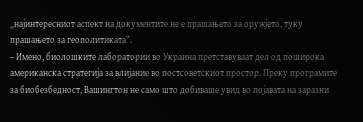„најинтересниот аспект на документите не е прашањето за оружјето, туку прашањето за геополитиката“.
– Имено, биолошките лаборатории во Украина претставуваат дел од поширока американска стратегија за влијание во постсоветскиот простор. Преку програмите за биобезбедност, Вашингтон не само што добиваше увид во појавата на заразни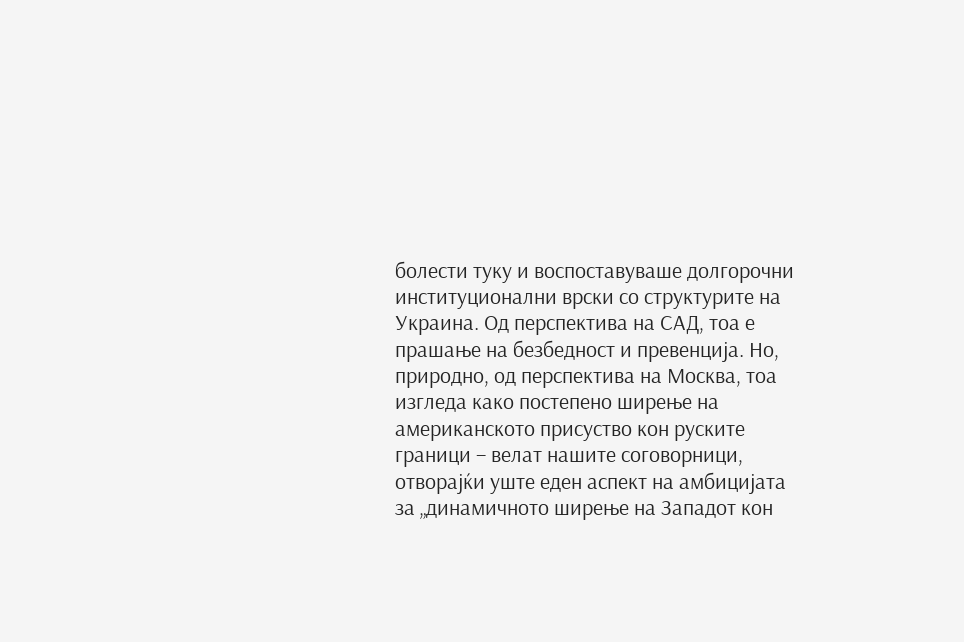болести туку и воспоставуваше долгорочни институционални врски со структурите на Украина. Од перспектива на САД, тоа е прашање на безбедност и превенција. Но, природно, од перспектива на Москва, тоа изгледа како постепено ширење на американското присуство кон руските граници – велат нашите соговорници, отворајќи уште еден аспект на амбицијата за „динамичното ширење на Западот кон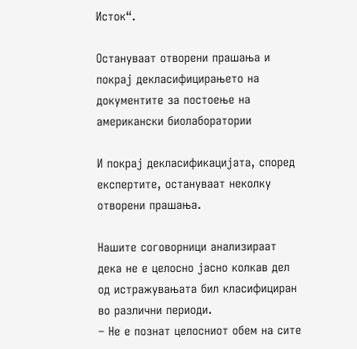Исток“.

Остануваат отворени прашања и покрај декласифицирањето на документите за постоење на американски биолаборатории

И покрај декласификацијата, според експертите, остануваат неколку отворени прашања.

Нашите соговорници анализираат дека не е целосно јасно колкав дел од истражувањата бил класифициран во различни периоди.
– Не е познат целосниот обем на сите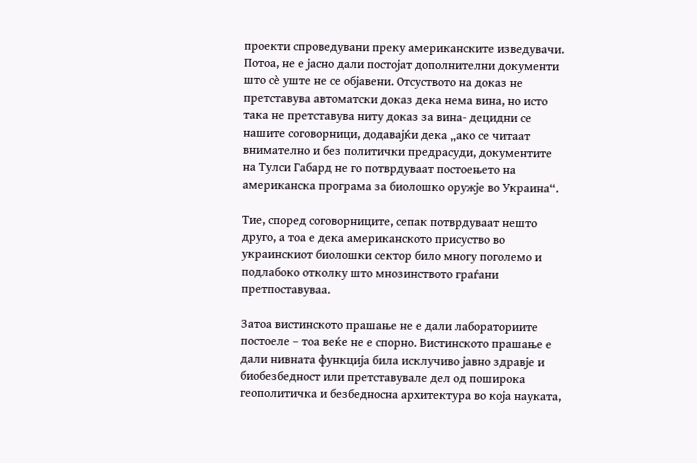проекти спроведувани преку американските изведувачи. Потоа, не е јасно дали постојат дополнителни документи што сè уште не се објавени. Отсуството на доказ не претставува автоматски доказ дека нема вина, но исто така не претставува ниту доказ за вина- децидни се нашите соговорници, додавајќи дека „ако се читаат внимателно и без политички предрасуди, документите на Тулси Габард не го потврдуваат постоењето на американска програма за биолошко оружје во Украина“.

Тие, според соговорниците, сепак потврдуваат нешто друго, а тоа е дека американското присуство во украинскиот биолошки сектор било многу поголемо и подлабоко отколку што мнозинството граѓани претпоставуваа.

Затоа вистинското прашање не е дали лабораториите постоеле – тоа веќе не е спорно. Вистинското прашање е дали нивната функција била исклучиво јавно здравје и биобезбедност или претставувале дел од поширока геополитичка и безбедносна архитектура во која науката,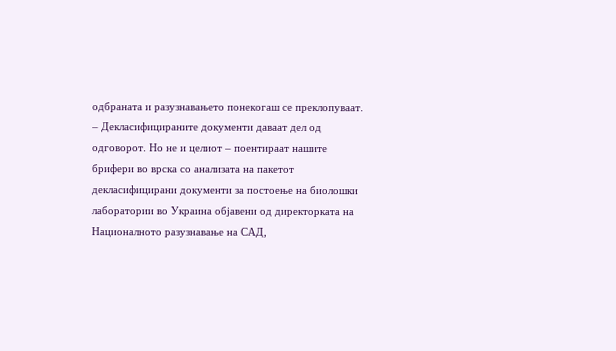одбраната и разузнавањето понекогаш се преклопуваат.
– Декласифицираните документи даваат дел од одговорот. Но не и целиот – поентираат нашите брифери во врска со анализата на пакетот декласифицирани документи за постоење на биолошки лаборатории во Украина објавени од директорката на Националното разузнавање на САД,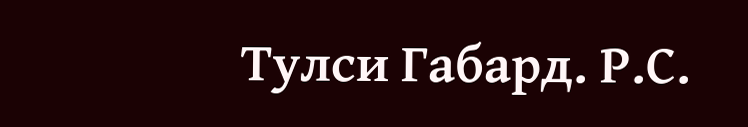Тулси Габард. Р.С.